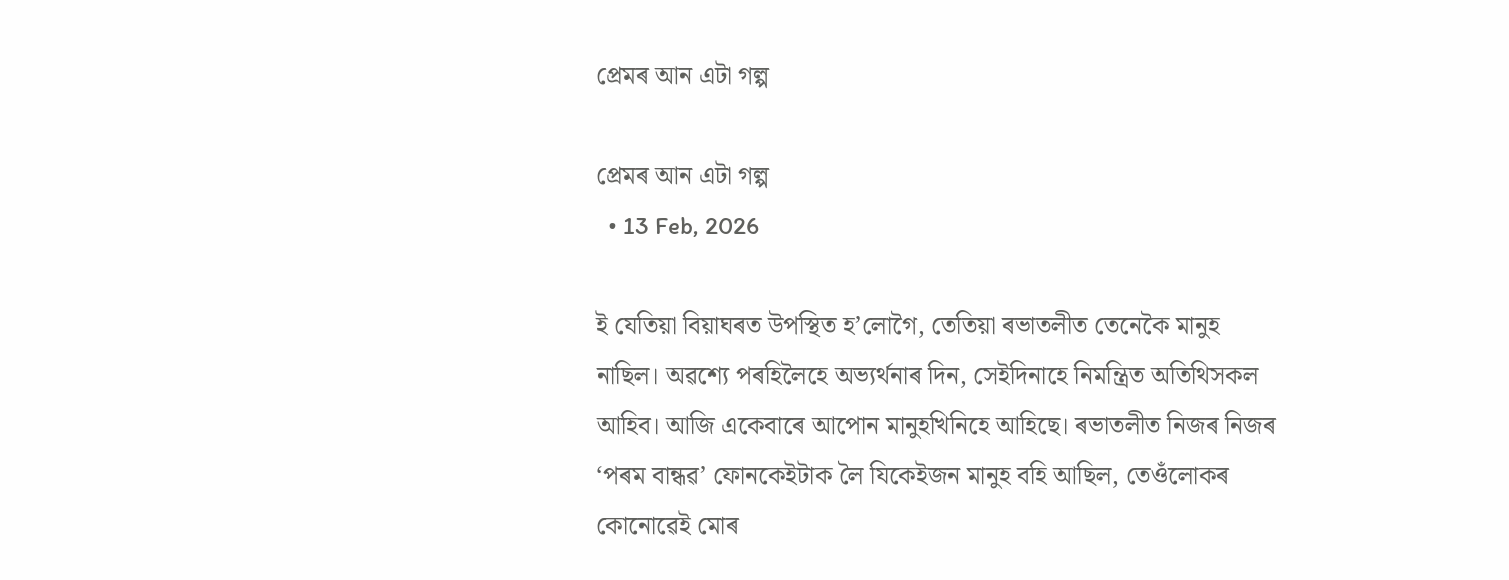প্ৰেমৰ আন এটা গল্প

প্ৰেমৰ আন এটা গল্প
  • 13 Feb, 2026

ই যেতিয়া বিয়াঘৰত উপস্থিত হ’লোগৈ, তেতিয়া ৰভাতলীত তেনেকৈ মানুহ নাছিল। অৱশ্যে পৰহিলৈহে অভ্যৰ্থনাৰ দিন, সেইদিনাহে নিমন্ত্ৰিত অতিথিসকল আহিব। আজি একেবাৰে আপোন মানুহখিনিহে আহিছে। ৰভাতলীত নিজৰ নিজৰ ‘পৰম বান্ধৱ’ ফোনকেইটাক লৈ যিকেইজন মানুহ বহি আছিল, তেওঁলোকৰ কোনোৱেই মোৰ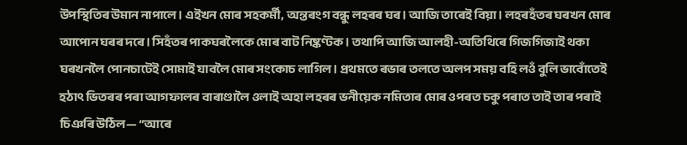উপস্থিতিৰ উমান নাপালে। এইখন মোৰ সহকৰ্মী, অন্তৰংগ বন্ধু লহৰৰ ঘৰ। আজি তাৰেই বিয়া। লহৰহঁতৰ ঘৰখন মোৰ আপোন ঘৰৰ দৰে। সিহঁতৰ পাকঘৰলৈকে মোৰ বাট নিষ্কণ্টক। তথাপি আজি আলহী-অতিথিৰে গিজগিজাই থকা ঘৰখনলৈ পোনচাটেই সোমাই যাবলৈ মোৰ সংকোচ লাগিল। প্ৰথমতে ৰভাৰ তলতে অলপ সময় বহি লওঁ বুলি ভাবোঁতেই হঠাৎ ভিতৰৰ পৰা আগফালৰ বাৰাণ্ডালৈ ওলাই অহা লহৰৰ ভনীয়েক নমিতাৰ মোৰ ওপৰত চকু পৰাত তাই তাৰ পৰাই চিঞৰি উঠিল— “আৰে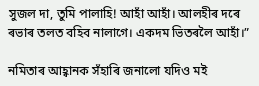সুজল দা, তুমি পালাহি! আহাঁ আহাঁ। আলহীৰ দৰে ৰভাৰ তলত বহিব নালাগে। একদম ভিতৰলৈ আহাঁ।”

নমিতাৰ আহ্বানক সঁহাৰি জনালো যদিও মই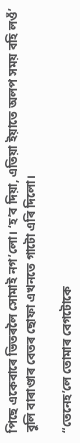পিছে একেবাৰে ভিতৰলৈ সোমাই নগ’লো। ‘হ’ব দিয়া, এতিয়া ইয়াতে অলপ সময় বহি লওঁ’ বুলি বাৰাণ্ডাৰ বেতৰ ছোফা এখনতে গাটো এৰি দিলো।

“তেনেহ’লে তোমাৰ বেগটোকে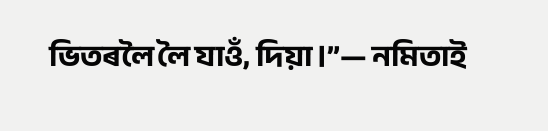ভিতৰলৈ লৈ যাওঁ, দিয়া।”— নমিতাই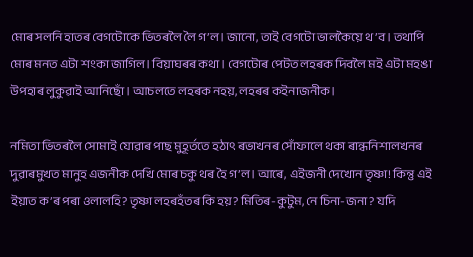মোৰ সলনি হাতৰ বেগটোকে ভিতৰলৈ লৈ গ’ল। জানো, তাই বেগটো ভালকৈয়ে থ’ব। তথাপি মোৰ মনত এটা শংকা জাগিল। বিয়াঘৰৰ কথা। বেগটোৰ পেটত লহৰক দিবলৈ মই এটা মহঙা উপহাৰ লুকুৱাই আনিছোঁ। আচলতে লহৰক নহয়, লহৰৰ কইনাজনীক।

নমিতা ভিতৰলৈ সোমাই যোৱাৰ পাছ মুহূৰ্ততে হঠাৎ ৰভাখনৰ সোঁফালে থকা ৰান্ধনিশালখনৰ দুৱাৰমুখত মানুহ এজনীক দেখি মোৰ চকু থৰ হৈ গ’ল। আৰে, এইজনী দেখোন তৃষ্ণা! কিন্তু এই ইয়াত ক’ৰ পৰা ওলালহি? তৃষ্ণা লহৰহঁতৰ কি হয়? মিতিৰ-কুটুম, নে চিনা-জনা? যদি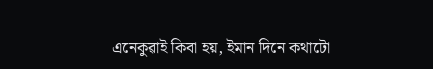এনেকুৱাই কিবা হয়, ইমান দিনে কথাটো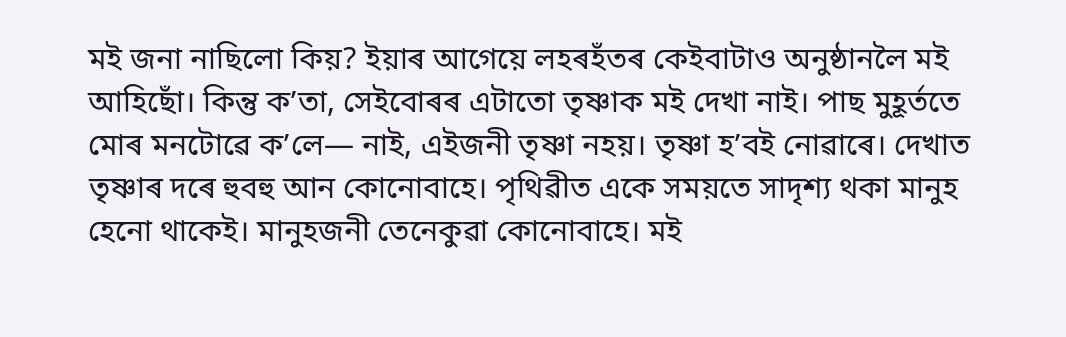মই জনা নাছিলো কিয়? ইয়াৰ আগেয়ে লহৰহঁতৰ কেইবাটাও অনুষ্ঠানলৈ মই আহিছোঁ। কিন্তু ক’তা, সেইবোৰৰ এটাতো তৃষ্ণাক মই দেখা নাই। পাছ মুহূৰ্ততে মোৰ মনটোৱে ক’লে— নাই, এইজনী তৃষ্ণা নহয়। তৃষ্ণা হ’বই নোৱাৰে। দেখাত তৃষ্ণাৰ দৰে হুবহু আন কোনোবাহে। পৃথিৱীত একে সময়তে সাদৃশ্য থকা মানুহ হেনো থাকেই। মানুহজনী তেনেকুৱা কোনোবাহে। মই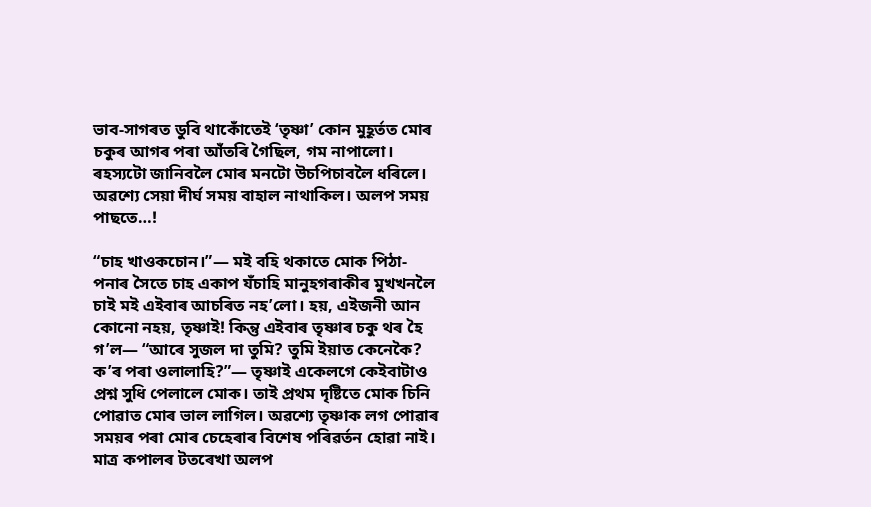ভাব-সাগৰত ডুবি থাকোঁতেই ‘তৃষ্ণা’ কোন মুহূৰ্তত মোৰ চকুৰ আগৰ পৰা আঁতৰি গৈছিল, গম নাপালো। ৰহস্যটো জানিবলৈ মোৰ মনটো উচপিচাবলৈ ধৰিলে। অৱশ্যে সেয়া দীৰ্ঘ সময় বাহাল নাথাকিল। অলপ সময় পাছতে…!

“চাহ খাওকচোন।”— মই বহি থকাতে মোক পিঠা-পনাৰ সৈতে চাহ একাপ যঁচাহি মানুহগৰাকীৰ মুখখনলৈ চাই মই এইবাৰ আচৰিত নহ’লো। হয়, এইজনী আন কোনো নহয়, তৃষ্ণাই! কিন্তু এইবাৰ তৃষ্ণাৰ চকু থৰ হৈ গ’ল— “আৰে সুজল দা তুমি? তুমি ইয়াত কেনেকৈ? ক’ৰ পৰা ওলালাহি?”— তৃষ্ণাই একেলগে কেইবাটাও প্ৰশ্ন সুধি পেলালে মোক। তাই প্ৰথম দৃষ্টিতে মোক চিনি পোৱাত মোৰ ভাল লাগিল। অৱশ্যে তৃষ্ণাক লগ পোৱাৰ সময়ৰ পৰা মোৰ চেহেৰাৰ বিশেষ পৰিৱৰ্তন হোৱা নাই। মাত্ৰ কপালৰ টতৰেখা অলপ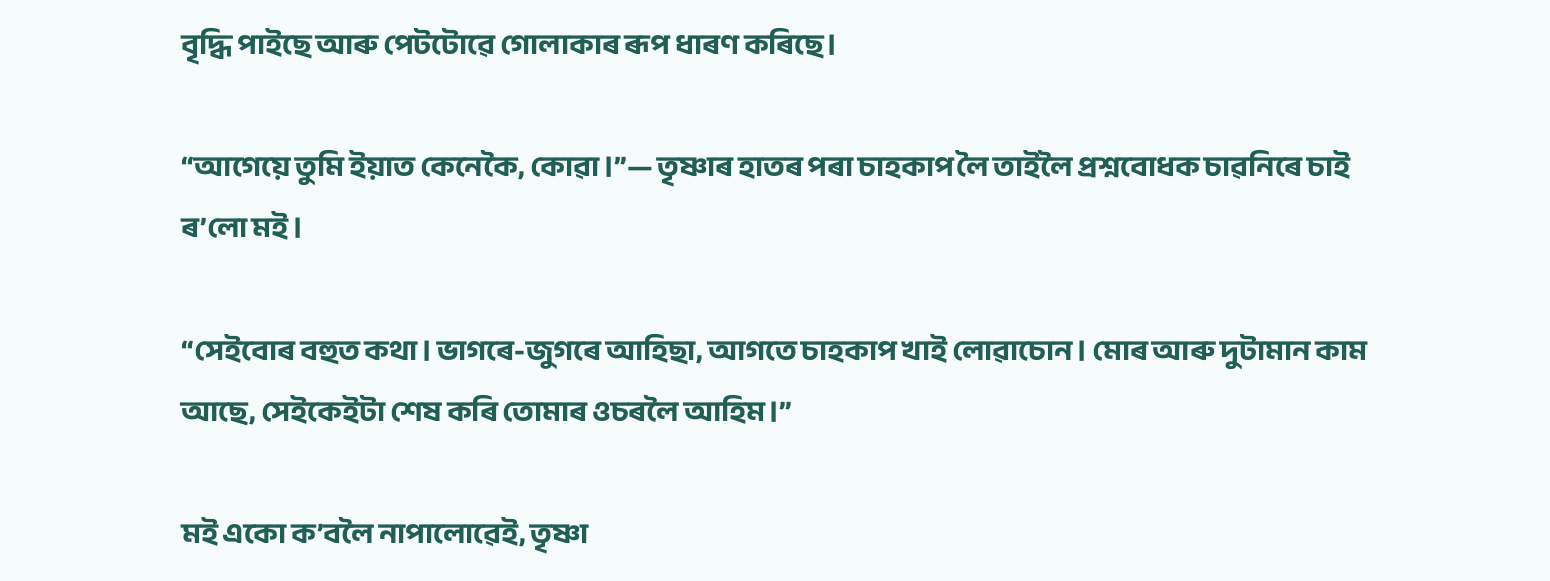বৃদ্ধি পাইছে আৰু পেটটোৱে গোলাকাৰ ৰূপ ধাৰণ কৰিছে।

“আগেয়ে তুমি ইয়াত কেনেকৈ, কোৱা।”— তৃষ্ণাৰ হাতৰ পৰা চাহকাপ লৈ তাইলৈ প্ৰশ্নবোধক চাৱনিৰে চাই ৰ’লো মই।

“সেইবোৰ বহুত কথা। ভাগৰে-জুগৰে আহিছা, আগতে চাহকাপ খাই লোৱাচোন। মোৰ আৰু দুটামান কাম আছে, সেইকেইটা শেষ কৰি তোমাৰ ওচৰলৈ আহিম।”

মই একো ক’বলৈ নাপালোৱেই, তৃষ্ণা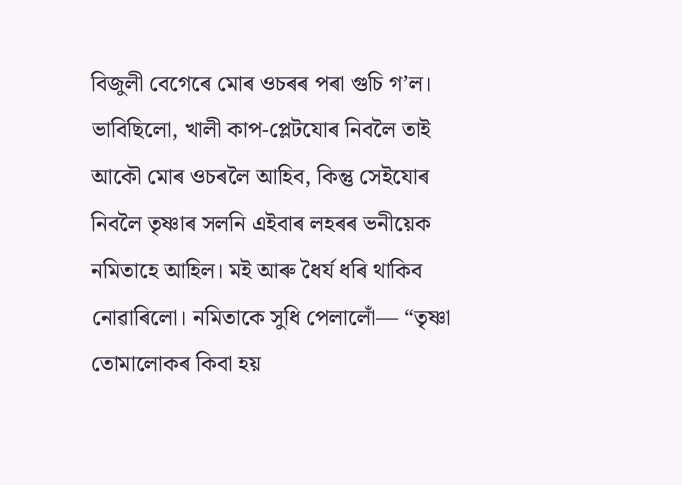বিজুলী বেগেৰে মোৰ ওচৰৰ পৰা গুচি গ’ল। ভাবিছিলো, খালী কাপ-প্লেটযোৰ নিবলৈ তাই আকৌ মোৰ ওচৰলৈ আহিব, কিন্তু সেইযোৰ নিবলৈ তৃষ্ণাৰ সলনি এইবাৰ লহৰৰ ভনীয়েক নমিতাহে আহিল। মই আৰু ধৈৰ্য ধৰি থাকিব নোৱাৰিলো। নমিতাকে সুধি পেলালোঁ— “তৃষ্ণা তোমালোকৰ কিবা হয়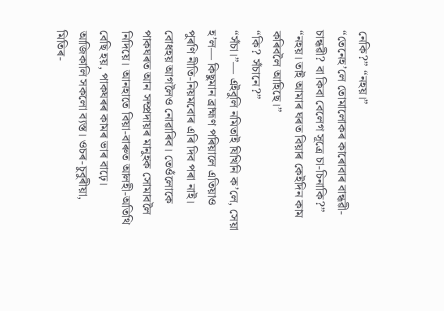নেকি?” “নহয়।”
“তেনেহ’লে তোমালোকৰ কাৰোবাৰ বান্ধৱী-চান্ধৱী? বা কিবা বেলেগ সূত্ৰে চা-চিনাকি?”
“নহয়। তাই আমাৰ ঘৰত বিয়াৰ কেইদিন কাম কৰিবলৈ আহিছে।”
“কি? সঁচানে?”
“সঁচা।”— এইবুলি নমিতাই যিখিনি ক’লে, সেয়া হ’ল— কিছুমান ব্ৰাহ্মণ পৰিয়ালে এতিয়াও পুৰণি নীতি-নিয়মবোৰ এৰি দিব পৰা নাই। বোধহয় আগলৈও নোৱাৰিব। তেওঁলোকে পাকঘৰত আন সম্প্ৰদায়ৰ মানুহক সোমাবলৈ নিদিয়ে। আনহাতে বিয়া-বাৰুত আলহী-অতিথি বেছি হয়, পাকঘৰৰ কামৰ ভাৰ বাঢ়ে। আজিকালি সকলো ব্যস্ত। ওচৰ-চুবুৰীয়া, মিতিৰ-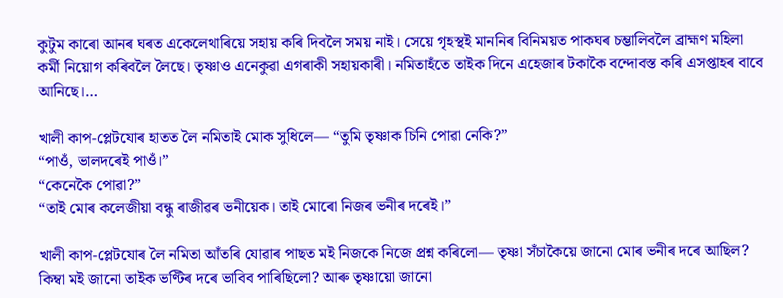কুটুম কাৰো আনৰ ঘৰত একেলেথাৰিয়ে সহায় কৰি দিবলৈ সময় নাই। সেয়ে গৃহস্থই মাননিৰ বিনিময়ত পাকঘৰ চম্ভালিবলৈ ব্ৰাহ্মণ মহিলা কৰ্মী নিয়োগ কৰিবলৈ লৈছে। তৃষ্ণাও এনেকুৱা এগৰাকী সহায়কাৰী। নমিতাহঁতে তাইক দিনে এহেজাৰ টকাকৈ বন্দোবস্ত কৰি এসপ্তাহৰ বাবে আনিছে।…

খালী কাপ-প্লেটযোৰ হাতত লৈ নমিতাই মোক সুধিলে— “তুমি তৃষ্ণাক চিনি পোৱা নেকি?”
“পাওঁ, ভালদৰেই পাওঁ।”
“কেনেকৈ পোৱা?”
“তাই মোৰ কলেজীয়া বন্ধু ৰাজীৱৰ ভনীয়েক। তাই মোৰো নিজৰ ভনীৰ দৰেই।”

খালী কাপ-প্লেটযোৰ লৈ নমিতা আঁতৰি যোৱাৰ পাছত মই নিজকে নিজে প্ৰশ্ন কৰিলো— তৃষ্ণা সঁচাকৈয়ে জানো মোৰ ভনীৰ দৰে আছিল? কিম্বা মই জানো তাইক ভণ্টিৰ দৰে ভাবিব পাৰিছিলো? আৰু তৃষ্ণায়ো জানো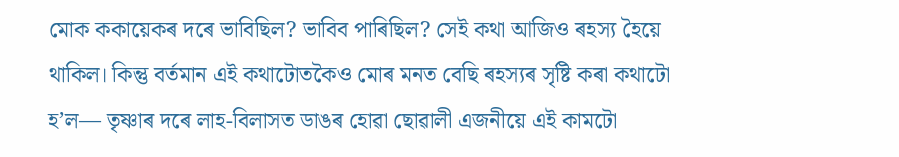মোক ককায়েকৰ দৰে ভাবিছিল? ভাবিব পাৰিছিল? সেই কথা আজিও ৰহস্য হৈয়ে থাকিল। কিন্তু বৰ্তমান এই কথাটোতকৈও মোৰ মনত বেছি ৰহস্যৰ সৃষ্টি কৰা কথাটো হ’ল— তৃষ্ণাৰ দৰে লাহ-বিলাসত ডাঙৰ হোৱা ছোৱালী এজনীয়ে এই কামটো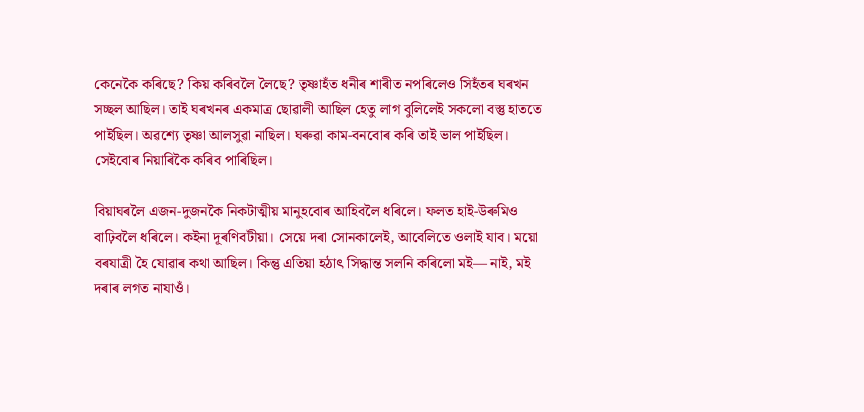কেনেকৈ কৰিছে? কিয় কৰিবলৈ লৈছে? তৃষ্ণাহঁত ধনীৰ শাৰীত নপৰিলেও সিহঁতৰ ঘৰখন সচ্ছল আছিল। তাই ঘৰখনৰ একমাত্ৰ ছোৱালী আছিল হেতু লাগ বুলিলেই সকলো বস্তু হাততে পাইছিল। অৱশ্যে তৃষ্ণা আলসুৱা নাছিল। ঘৰুৱা কাম-বনবোৰ কৰি তাই ভাল পাইছিল। সেইবোৰ নিয়াৰিকৈ কৰিব পাৰিছিল।

বিয়াঘৰলৈ এজন-দুজনকৈ নিকটাত্মীয় মানুহবোৰ আহিবলৈ ধৰিলে। ফলত হাই-উৰুমিও বাঢ়িবলৈ ধৰিলে। কইনা দূৰণিবটীয়া। সেয়ে দৰা সোনকালেই, আবেলিতে ওলাই যাব। ময়ো বৰযাত্ৰী হৈ যোৱাৰ কথা আছিল। কিন্তু এতিয়া হঠাৎ সিদ্ধান্ত সলনি কৰিলো মই— নাই, মই দৰাৰ লগত নাযাওঁ।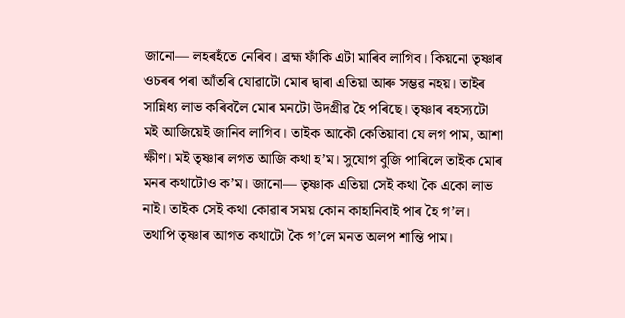জানো— লহৰহঁতে নেৰিব। ব্ৰহ্ম ফাঁকি এটা মাৰিব লাগিব। কিয়নো তৃষ্ণাৰ ওচৰৰ পৰা আঁতৰি যোৱাটো মোৰ দ্বাৰা এতিয়া আৰু সম্ভৱ নহয়। তাইৰ সান্নিধ্য লাভ কৰিবলৈ মোৰ মনটো উদগ্ৰীৱ হৈ পৰিছে। তৃষ্ণাৰ ৰহস্যটো মই আজিয়েই জানিব লাগিব। তাইক আকৌ কেতিয়াবা যে লগ পাম, আশা ক্ষীণ। মই তৃষ্ণাৰ লগত আজি কথা হ’ম। সুযোগ বুজি পাৰিলে তাইক মোৰ মনৰ কথাটোও ক’ম। জানো— তৃষ্ণাক এতিয়া সেই কথা কৈ একো লাভ নাই। তাইক সেই কথা কোৱাৰ সময় কোন কাহানিবাই পাৰ হৈ গ’ল। তথাপি তৃষ্ণাৰ আগত কথাটো কৈ গ’লে মনত অলপ শান্তি পাম।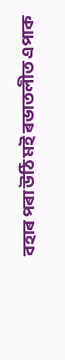বহাৰ পৰা উঠি মই ৰভাতলীত এপাক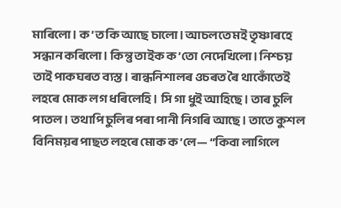মাৰিলো। ক’ত কি আছে চালো। আচলতে মই তৃষ্ণাৰহে সন্ধান কৰিলো। কিন্তু তাইক ক’তো নেদেখিলো। নিশ্চয় তাই পাকঘৰত ব্যস্ত। ৰান্ধনিশালৰ ওচৰত ৰৈ থাকোঁতেই লহৰে মোক লগ ধৰিলেহি। সি গা ধুই আহিছে। তাৰ চুলি পাতল। তথাপি চুলিৰ পৰা পানী নিগৰি আছে। তাতে কুশল বিনিময়ৰ পাছত লহৰে মোক ক’লে— “কিবা লাগিলে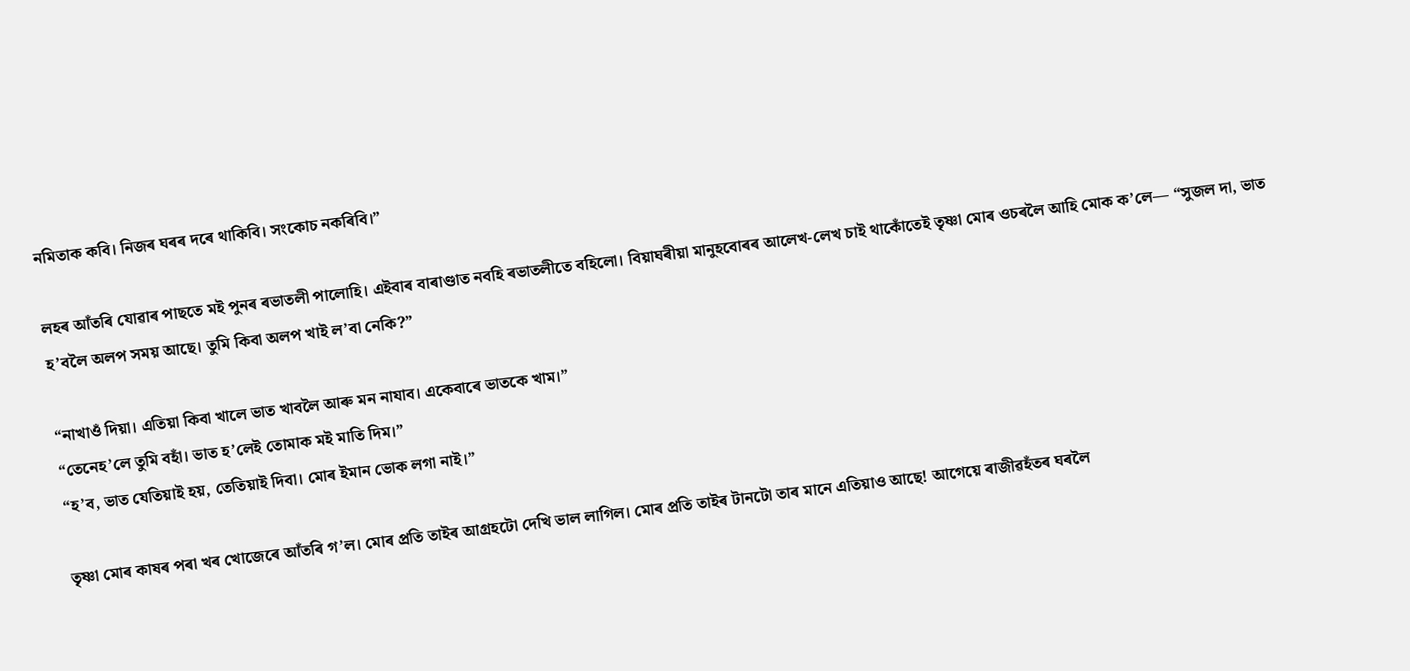নমিতাক কবি। নিজৰ ঘৰৰ দৰে থাকিবি। সংকোচ নকৰিবি।”

লহৰ আঁতৰি যোৱাৰ পাছতে মই পুনৰ ৰভাতলী পালোহি। এইবাৰ বাৰাণ্ডাত নবহি ৰভাতলীতে বহিলো। বিয়াঘৰীয়া মানুহবোৰৰ আলেখ-লেখ চাই থাকোঁতেই তৃষ্ণা মোৰ ওচৰলৈ আহি মোক ক’লে— “সুজল দা, ভাত হ’বলৈ অলপ সময় আছে। তুমি কিবা অলপ খাই ল’বা নেকি?”

“নাখাওঁ দিয়া। এতিয়া কিবা খালে ভাত খাবলৈ আৰু মন নাযাব। একেবাৰে ভাতকে খাম।”
“তেনেহ’লে তুমি বহাঁ। ভাত হ’লেই তোমাক মই মাতি দিম।”
“হ’ব, ভাত যেতিয়াই হয়, তেতিয়াই দিবা। মোৰ ইমান ভোক লগা নাই।”

তৃষ্ণা মোৰ কাষৰ পৰা খৰ খোজেৰে আঁতৰি গ’ল। মোৰ প্ৰতি তাইৰ আগ্ৰহটো দেখি ভাল লাগিল। মোৰ প্ৰতি তাইৰ টানটো তাৰ মানে এতিয়াও আছে! আগেয়ে ৰাজীৱহঁতৰ ঘৰলৈ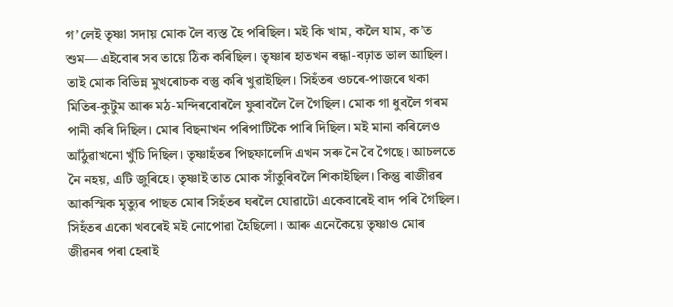গ’লেই তৃষ্ণা সদায় মোক লৈ ব্যস্ত হৈ পৰিছিল। মই কি খাম, কলৈ যাম, ক’ত শুম— এইবোৰ সব তায়ে ঠিক কৰিছিল। তৃষ্ণাৰ হাতখন ৰন্ধা-বঢ়াত ভাল আছিল। তাই মোক বিভিন্ন মুখৰোচক বস্তু কৰি খুৱাইছিল। সিহঁতৰ ওচৰে-পাজৰে থকা মিতিৰ-কুটুম আৰু মঠ-মন্দিৰবোৰলৈ ফুৰাবলৈ লৈ গৈছিল। মোক গা ধুবলৈ গৰম পানী কৰি দিছিল। মোৰ বিছনাখন পৰিপাটিকৈ পাৰি দিছিল। মই মানা কৰিলেও আঁঠুৱাখনো খুঁচি দিছিল। তৃষ্ণাহঁতৰ পিছফালেদি এখন সৰু নৈ বৈ গৈছে। আচলতে নৈ নহয়, এটি জুৰিহে। তৃষ্ণাই তাত মোক সাঁতুৰিবলৈ শিকাইছিল। কিন্তু ৰাজীৱৰ আকস্মিক মৃত্যুৰ পাছত মোৰ সিহঁতৰ ঘৰলৈ যোৱাটো একেবাৰেই বাদ পৰি গৈছিল। সিহঁতৰ একো খবৰেই মই নোপোৱা হৈছিলো। আৰু এনেকৈয়ে তৃষ্ণাও মোৰ জীৱনৰ পৰা হেৰাই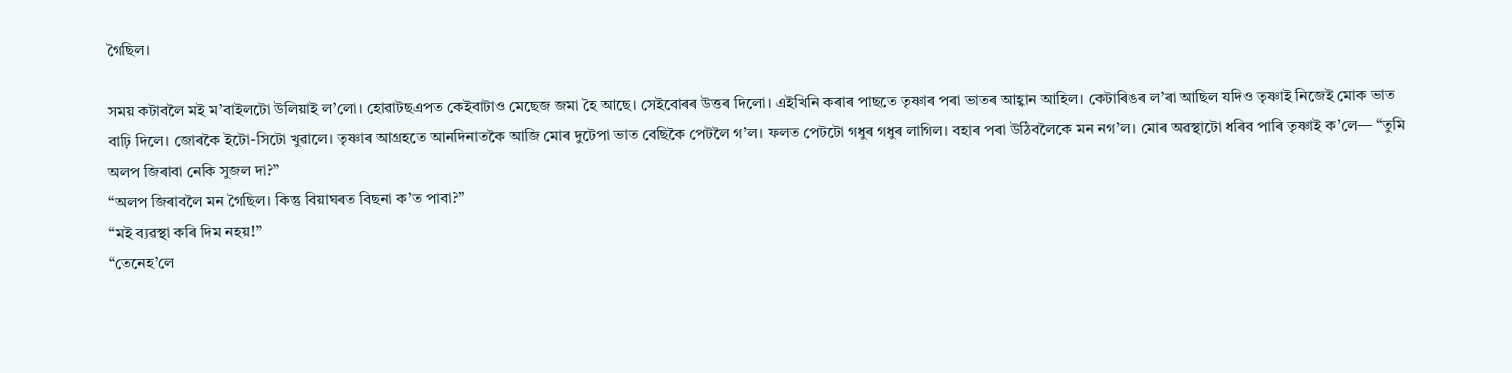গৈছিল।

সময় কটাবলৈ মই ম’বাইলটো উলিয়াই ল’লো। হোৱাটছএপত কেইবাটাও মেছেজ জমা হৈ আছে। সেইবোৰৰ উত্তৰ দিলো। এইখিনি কৰাৰ পাছতে তৃষ্ণাৰ পৰা ভাতৰ আহ্বান আহিল। কেটাৰিঙৰ ল’ৰা আছিল যদিও তৃষ্ণাই নিজেই মোক ভাত বাঢ়ি দিলে। জোৰকৈ ইটো-সিটো খুৱালে। তৃষ্ণাৰ আগ্ৰহতে আনদিনাতকৈ আজি মোৰ দুটেপা ভাত বেছিকৈ পেটলৈ গ’ল। ফলত পেটটো গধুৰ গধুৰ লাগিল। বহাৰ পৰা উঠিবলৈকে মন নগ’ল। মোৰ অৱস্থাটো ধৰিব পাৰি তৃষ্ণাই ক’লে— “তুমি অলপ জিৰাবা নেকি সুজল দা?”
“অলপ জিৰাবলৈ মন গৈছিল। কিন্তু বিয়াঘৰত বিছনা ক’ত পাবা?”
“মই ব্যৱস্থা কৰি দিম নহয়!”
“তেনেহ’লে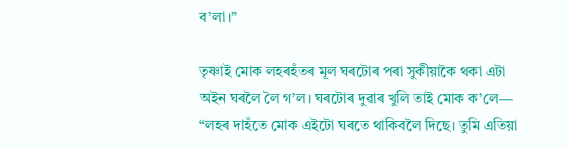ব’লা।”

তৃষ্ণাই মোক লহৰহঁতৰ মূল ঘৰটোৰ পৰা সুকীয়াকৈ থকা এটা অইন ঘৰলৈ লৈ গ’ল। ঘৰটোৰ দুৱাৰ খুলি তাই মোক ক’লে— “লহৰ দাহঁতে মোক এইটো ঘৰতে থাকিবলৈ দিছে। তুমি এতিয়া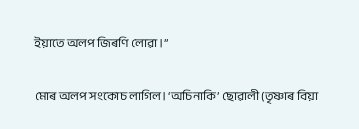ইয়াতে অলপ জিৰণি লোৱা।”

মোৰ অলপ সংকোচ লাগিল। ‘অচিনাকি’ ছোৱালী (তৃষ্ণাৰ বিয়া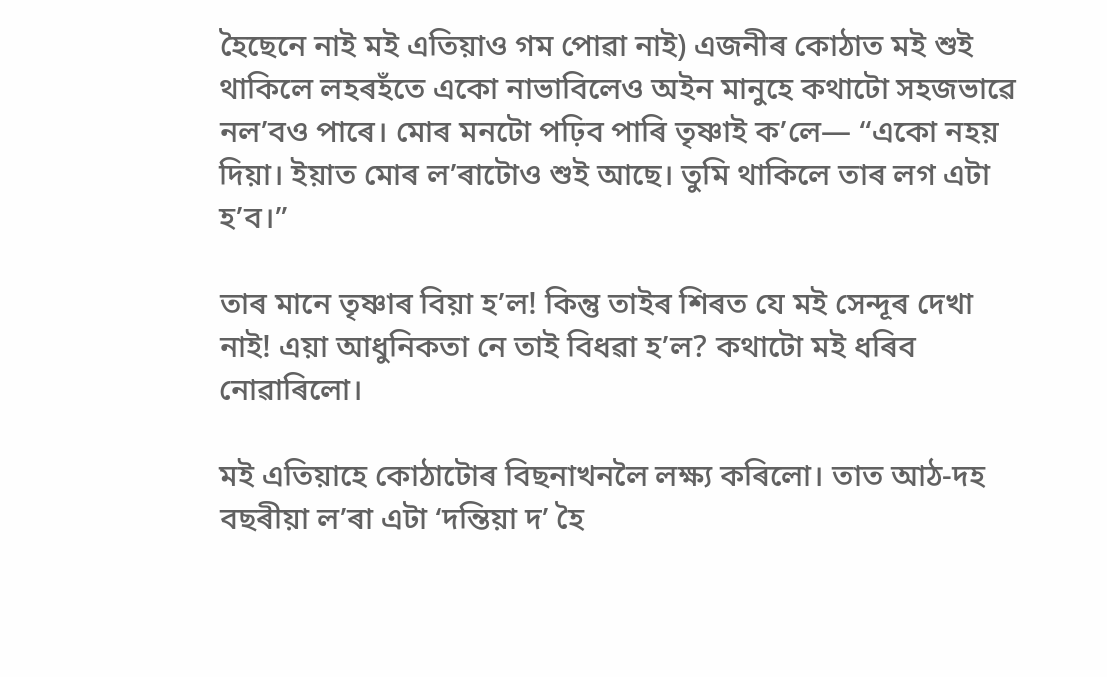হৈছেনে নাই মই এতিয়াও গম পোৱা নাই) এজনীৰ কোঠাত মই শুই থাকিলে লহৰহঁতে একো নাভাবিলেও অইন মানুহে কথাটো সহজভাৱে নল’বও পাৰে। মোৰ মনটো পঢ়িব পাৰি তৃষ্ণাই ক’লে— “একো নহয় দিয়া। ইয়াত মোৰ ল’ৰাটোও শুই আছে। তুমি থাকিলে তাৰ লগ এটা হ’ব।”

তাৰ মানে তৃষ্ণাৰ বিয়া হ’ল! কিন্তু তাইৰ শিৰত যে মই সেন্দূৰ দেখা নাই! এয়া আধুনিকতা নে তাই বিধৱা হ’ল? কথাটো মই ধৰিব নোৱাৰিলো।

মই এতিয়াহে কোঠাটোৰ বিছনাখনলৈ লক্ষ্য কৰিলো। তাত আঠ-দহ বছৰীয়া ল’ৰা এটা ‘দন্তিয়া দ’ হৈ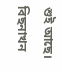শুই আছে। বিছনাখন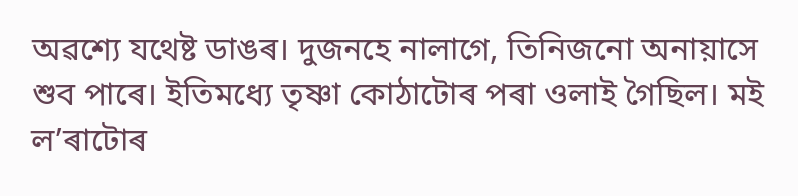অৱশ্যে যথেষ্ট ডাঙৰ। দুজনহে নালাগে, তিনিজনো অনায়াসে শুব পাৰে। ইতিমধ্যে তৃষ্ণা কোঠাটোৰ পৰা ওলাই গৈছিল। মই ল’ৰাটোৰ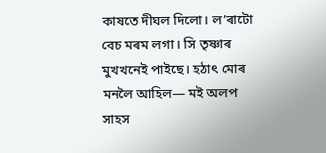কাষতে দীঘল দিলো। ল’ৰাটো বেচ মৰম লগা। সি তৃষ্ণাৰ মুখখনেই পাইছে। হঠাৎ মোৰ মনলৈ আহিল— মই অলপ সাহস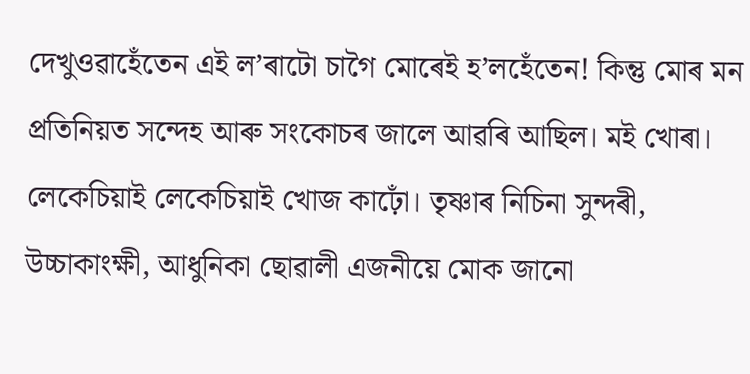দেখুওৱাহেঁতেন এই ল’ৰাটো চাগৈ মোৰেই হ’লহেঁতেন! কিন্তু মোৰ মন প্ৰতিনিয়ত সন্দেহ আৰু সংকোচৰ জালে আৱৰি আছিল। মই খোৰা। লেকেচিয়াই লেকেচিয়াই খোজ কাঢ়োঁ। তৃষ্ণাৰ নিচিনা সুন্দৰী, উচ্চাকাংক্ষী, আধুনিকা ছোৱালী এজনীয়ে মোক জানো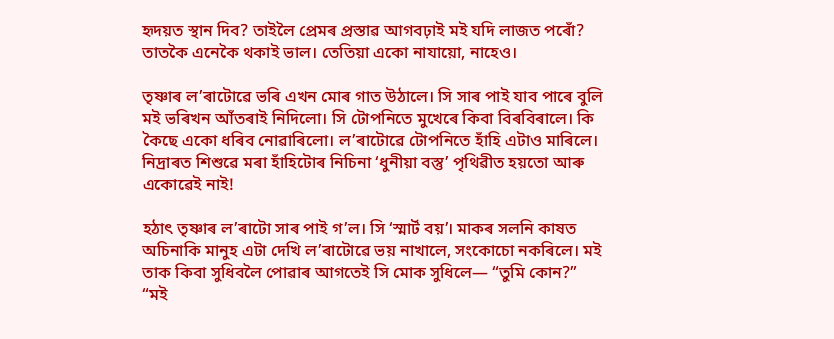হৃদয়ত স্থান দিব? তাইলৈ প্ৰেমৰ প্ৰস্তাৱ আগবঢ়াই মই যদি লাজত পৰোঁ? তাতকৈ এনেকৈ থকাই ভাল। তেতিয়া একো নাযায়ো, নাহেও।

তৃষ্ণাৰ ল’ৰাটোৱে ভৰি এখন মোৰ গাত উঠালে। সি সাৰ পাই যাব পাৰে বুলি মই ভৰিখন আঁতৰাই নিদিলো। সি টোপনিতে মুখেৰে কিবা বিৰবিৰালে। কি কৈছে একো ধৰিব নোৱাৰিলো। ল’ৰাটোৱে টোপনিতে হাঁহি এটাও মাৰিলে। নিদ্ৰাৰত শিশুৱে মৰা হাঁহিটোৰ নিচিনা ‘ধুনীয়া বস্তু’ পৃথিৱীত হয়তো আৰু একোৱেই নাই!

হঠাৎ তৃষ্ণাৰ ল’ৰাটো সাৰ পাই গ’ল। সি ‘স্মাৰ্ট বয়’। মাকৰ সলনি কাষত অচিনাকি মানুহ এটা দেখি ল’ৰাটোৱে ভয় নাখালে, সংকোচো নকৰিলে। মই তাক কিবা সুধিবলৈ পোৱাৰ আগতেই সি মোক সুধিলে— “তুমি কোন?”
“মই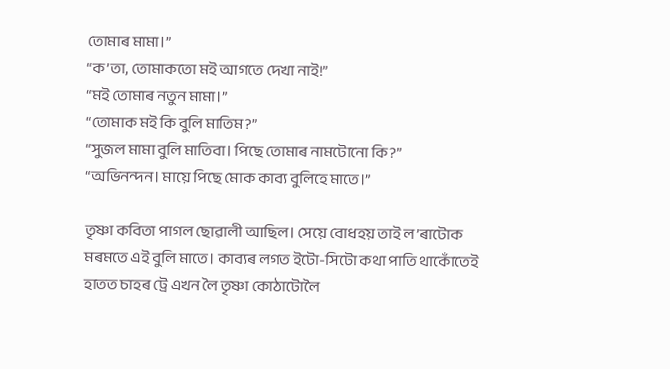তোমাৰ মামা।”
“ক’তা, তোমাকতো মই আগতে দেখা নাই!”
“মই তোমাৰ নতুন মামা।”
“তোমাক মই কি বুলি মাতিম?”
“সুজল মামা বুলি মাতিবা। পিছে তোমাৰ নামটোনো কি?”
“অভিনন্দন। মায়ে পিছে মোক কাব্য বুলিহে মাতে।”

তৃষ্ণা কবিতা পাগল ছোৱালী আছিল। সেয়ে বোধহয় তাই ল’ৰাটোক মৰমতে এই বুলি মাতে। কাব্যৰ লগত ইটো-সিটো কথা পাতি থাকোঁতেই হাতত চাহৰ ট্ৰে এখন লৈ তৃষ্ণা কোঠাটোলৈ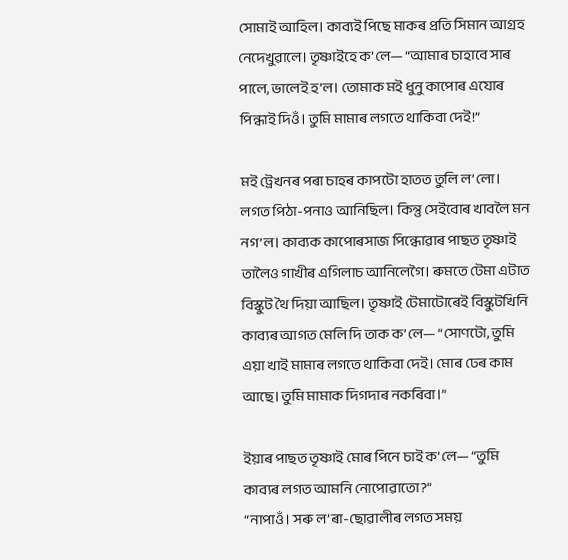সোমাই আহিল। কাব্যই পিছে মাকৰ প্ৰতি সিমান আগ্ৰহ নেদেখুৱালে। তৃষ্ণাইহে ক’লে— “আমাৰ চাহাবে সাৰ পালে, ভালেই হ’ল। তোমাক মই ধুনু কাপোৰ এযোৰ পিন্ধাই দিওঁ। তুমি মামাৰ লগতে থাকিবা দেই!”

মই ট্ৰেখনৰ পৰা চাহৰ কাপটো হাতত তুলি ল’লো। লগত পিঠা-পনাও আনিছিল। কিন্তু সেইবোৰ খাবলৈ মন নগ’ল। কাব্যক কাপোৰসাজ পিন্ধোৱাৰ পাছত তৃষ্ণাই তালৈও গাখীৰ এগিলাচ আনিলেগৈ। ৰুমতে টেমা এটাত বিস্কুট থৈ দিয়া আছিল। তৃষ্ণাই টেমাটোৰেই বিস্কুটখিনি কাব্যৰ আগত মেলি দি তাক ক’লে— “সোণটো, তুমি এয়া খাই মামাৰ লগতে থাকিবা দেই। মোৰ ঢেৰ কাম আছে। তুমি মামাক দিগদাৰ নকৰিবা।”

ইয়াৰ পাছত তৃষ্ণাই মোৰ পিনে চাই ক’লে— “তুমি কাব্যৰ লগত আমনি নোপোৱাতো?”
“নাপাওঁ। সৰু ল’ৰা-ছোৱালীৰ লগত সময়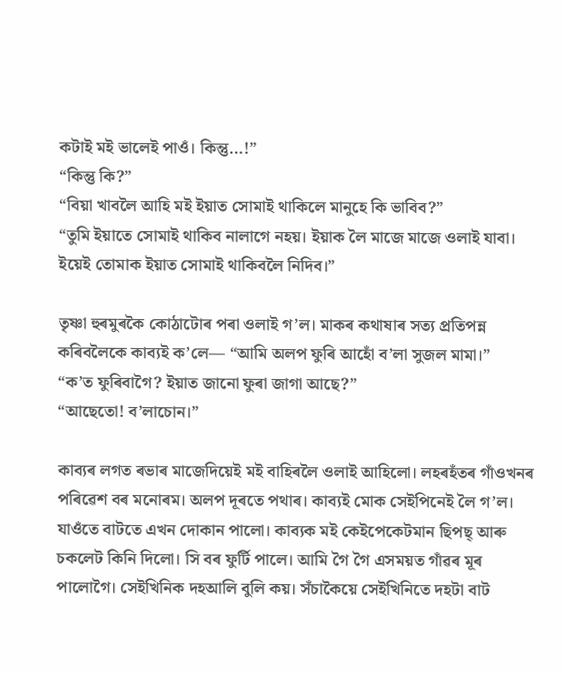কটাই মই ভালেই পাওঁ। কিন্তু…!”
“কিন্তু কি?”
“বিয়া খাবলৈ আহি মই ইয়াত সোমাই থাকিলে মানুহে কি ভাবিব?”
“তুমি ইয়াতে সোমাই থাকিব নালাগে নহয়। ইয়াক লৈ মাজে মাজে ওলাই যাবা। ইয়েই তোমাক ইয়াত সোমাই থাকিবলৈ নিদিব।”

তৃষ্ণা হুৰমুৰকৈ কোঠাটোৰ পৰা ওলাই গ’ল। মাকৰ কথাষাৰ সত্য প্ৰতিপন্ন কৰিবলৈকে কাব্যই ক’লে— “আমি অলপ ফুৰি আহোঁ ব’লা সুজল মামা।”
“ক’ত ফুৰিবাগৈ? ইয়াত জানো ফুৰা জাগা আছে?”
“আছেতো! ব’লাচোন।”

কাব্যৰ লগত ৰভাৰ মাজেদিয়েই মই বাহিৰলৈ ওলাই আহিলো। লহৰহঁতৰ গাঁওখনৰ পৰিৱেশ বৰ মনোৰম। অলপ দূৰতে পথাৰ। কাব্যই মোক সেইপিনেই লৈ গ’ল। যাওঁতে বাটতে এখন দোকান পালো। কাব্যক মই কেইপেকেটমান ছিপছ্ আৰু চকলেট কিনি দিলো। সি বৰ ফুৰ্টি পালে। আমি গৈ গৈ এসময়ত গাঁৱৰ মূৰ পালোগৈ। সেইখিনিক দহআলি বুলি কয়। সঁচাকৈয়ে সেইখিনিতে দহটা বাট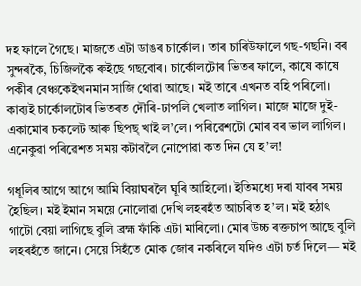দহ ফালে গৈছে। মাজতে এটা ডাঙৰ চাৰ্কোল। তাৰ চাৰিউফালে গছ-গছনি। বৰ সুন্দৰকৈ, চিজিলকৈ ৰুইছে গছবোৰ। চাৰ্কোলটোৰ ভিতৰ ফালে, কাষে কাষে পকীৰ বেঞ্চকেইখনমান সাজি থোৱা আছে। মই তাৰে এখনত বহি পৰিলো। কাব্যই চাৰ্কোলটোৰ ভিতৰত দৌৰি-ঢাপলি খেলাত লাগিল। মাজে মাজে দুই-একামোৰ চকলেট আৰু ছিপছ্ খাই ল’লে। পৰিৱেশটো মোৰ বৰ ভাল লাগিল। এনেকুৱা পৰিৱেশত সময় কটাবলৈ নোপোৱা কত দিন যে হ’ল!

গধূলিৰ আগে আগে আমি বিয়াঘৰলৈ ঘূৰি আহিলো। ইতিমধ্যে দৰা যাবৰ সময় হৈছিল। মই ইমান সময়ে নোলোৱা দেখি লহৰহঁত আচৰিত হ’ল। মই হঠাৎ গাটো বেয়া লাগিছে বুলি ব্ৰহ্ম ফাঁকি এটা মাৰিলো। মোৰ উচ্চ ৰক্তচাপ আছে বুলি লহৰহঁতে জানে। সেয়ে সিহঁতে মোক জোৰ নকৰিলে যদিও এটা চৰ্ত দিলে— মই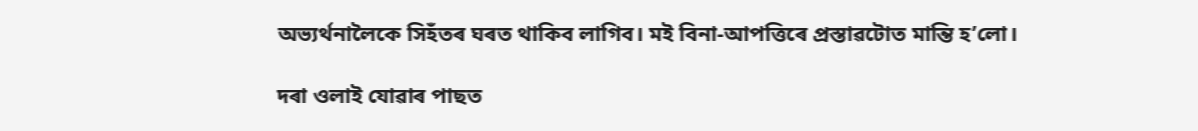অভ্যৰ্থনালৈকে সিহঁতৰ ঘৰত থাকিব লাগিব। মই বিনা-আপত্তিৰে প্ৰস্তাৱটোত মান্তি হ’লো।

দৰা ওলাই যোৱাৰ পাছত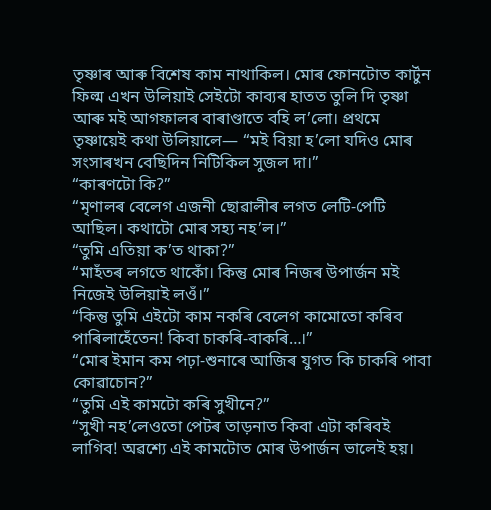তৃষ্ণাৰ আৰু বিশেষ কাম নাথাকিল। মোৰ ফোনটোত কাৰ্টুন ফিল্ম এখন উলিয়াই সেইটো কাব্যৰ হাতত তুলি দি তৃষ্ণা আৰু মই আগফালৰ বাৰাণ্ডাতে বহি ল’লো। প্ৰথমে তৃষ্ণায়েই কথা উলিয়ালে— “মই বিয়া হ’লো যদিও মোৰ সংসাৰখন বেছিদিন নিটিকিল সুজল দা।”
“কাৰণটো কি?”
“মৃণালৰ বেলেগ এজনী ছোৱালীৰ লগত লেটি-পেটি আছিল। কথাটো মোৰ সহ্য নহ’ল।”
“তুমি এতিয়া ক’ত থাকা?”
“মাহঁতৰ লগতে থাকোঁ। কিন্তু মোৰ নিজৰ উপাৰ্জন মই নিজেই উলিয়াই লওঁ।”
“কিন্তু তুমি এইটো কাম নকৰি বেলেগ কামোতো কৰিব পাৰিলাহেঁতেন! কিবা চাকৰি-বাকৰি…।”
“মোৰ ইমান কম পঢ়া-শুনাৰে আজিৰ যুগত কি চাকৰি পাবা কোৱাচোন?”
“তুমি এই কামটো কৰি সুখীনে?”
“সুখী নহ’লেওতো পেটৰ তাড়নাত কিবা এটা কৰিবই লাগিব! অৱশ্যে এই কামটোত মোৰ উপাৰ্জন ভালেই হয়।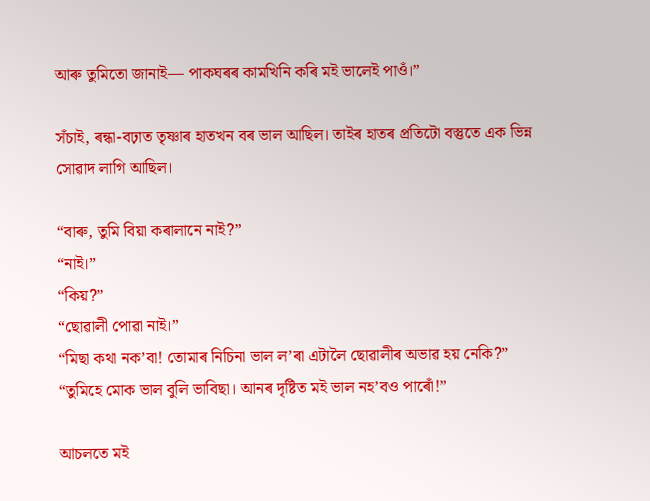আৰু তুমিতো জানাই— পাকঘৰৰ কামখিনি কৰি মই ভালেই পাওঁ।”

সঁচাই, ৰন্ধা-বঢ়াত তৃষ্ণাৰ হাতখন বৰ ভাল আছিল। তাইৰ হাতৰ প্ৰতিটো বস্তুতে এক ভিন্ন সোৱাদ লাগি আছিল।

“বাৰু, তুমি বিয়া কৰালানে নাই?”
“নাই।”
“কিয়?”
“ছোৱালী পোৱা নাই।”
“মিছা কথা নক’বা! তোমাৰ নিচিনা ভাল ল’ৰা এটালৈ ছোৱালীৰ অভাৱ হয় নেকি?”
“তুমিহে মোক ভাল বুলি ভাবিছা। আনৰ দৃষ্টিত মই ভাল নহ’বও পাৰোঁ!”

আচলতে মই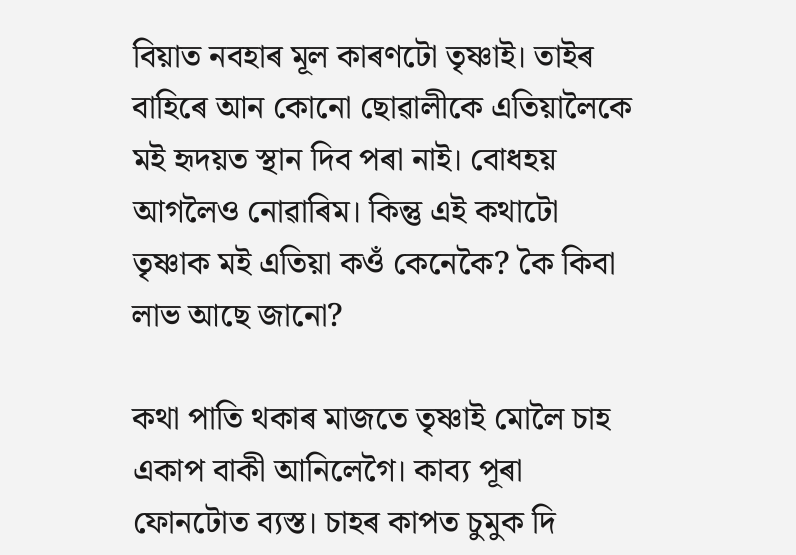বিয়াত নবহাৰ মূল কাৰণটো তৃষ্ণাই। তাইৰ বাহিৰে আন কোনো ছোৱালীকে এতিয়ালৈকে মই হৃদয়ত স্থান দিব পৰা নাই। বোধহয় আগলৈও নোৱাৰিম। কিন্তু এই কথাটো তৃষ্ণাক মই এতিয়া কওঁ কেনেকৈ? কৈ কিবা লাভ আছে জানো?

কথা পাতি থকাৰ মাজতে তৃষ্ণাই মোলৈ চাহ একাপ বাকী আনিলেগৈ। কাব্য পূৰা ফোনটোত ব্যস্ত। চাহৰ কাপত চুমুক দি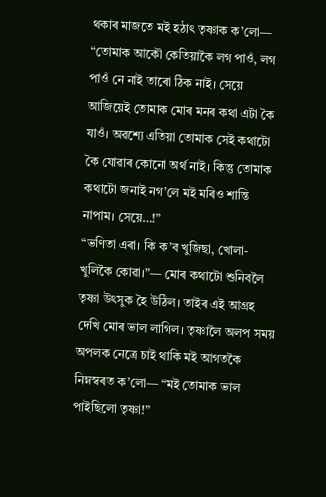থকাৰ মাজতে মই হঠাৎ তৃষ্ণাক ক’লো— “তোমাক আকৌ কেতিয়াকৈ লগ পাওঁ, লগ পাওঁ নে নাই তাৰো ঠিক নাই। সেয়ে আজিয়েই তোমাক মোৰ মনৰ কথা এটা কৈ যাওঁ। অৱশ্যে এতিয়া তোমাক সেই কথাটো কৈ যোৱাৰ কোনো অৰ্থ নাই। কিন্তু তোমাক কথাটো জনাই নগ’লে মই মৰিও শান্তি নাপাম। সেয়ে…!”
“ভণিতা এৰা। কি ক’ব খুজিছা, খোলা-খুলিকৈ কোৱা।”— মোৰ কথাটো শুনিবলৈ তৃষ্ণা উৎসুক হৈ উঠিল। তাইৰ এই আগ্ৰহ দেখি মোৰ ভাল লাগিল। তৃষ্ণালৈ অলপ সময় অপলক নেত্ৰে চাই থাকি মই আগতকৈ নিম্নস্বৰত ক’লো— “মই তোমাক ভাল পাইছিলো তৃষ্ণা!”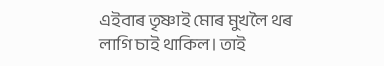এইবাৰ তৃষ্ণাই মোৰ মুখলৈ থৰ লাগি চাই থাকিল। তাই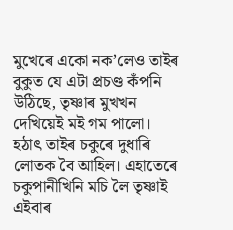মুখেৰে একো নক’লেও তাইৰ বুকুত যে এটা প্ৰচণ্ড কঁপনি উঠিছে, তৃষ্ণাৰ মুখখন দেখিয়েই মই গম পালো। হঠাৎ তাইৰ চকুৰে দুধাৰি লোতক বৈ আহিল। এহাতেৰে চকুপানীখিনি মচি লৈ তৃষ্ণাই এইবাৰ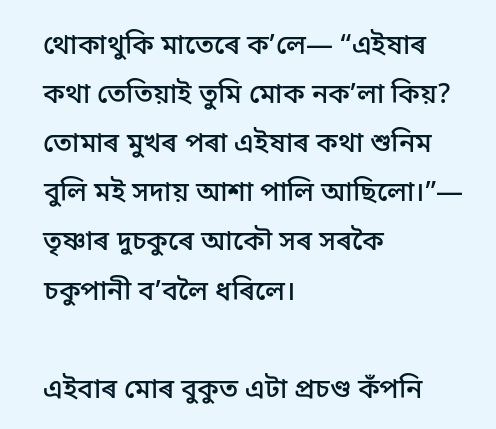থোকাথুকি মাতেৰে ক’লে— “এইষাৰ কথা তেতিয়াই তুমি মোক নক’লা কিয়? তোমাৰ মুখৰ পৰা এইষাৰ কথা শুনিম বুলি মই সদায় আশা পালি আছিলো।”— তৃষ্ণাৰ দুচকুৰে আকৌ সৰ সৰকৈ চকুপানী ব’বলৈ ধৰিলে।

এইবাৰ মোৰ বুকুত এটা প্ৰচণ্ড কঁপনি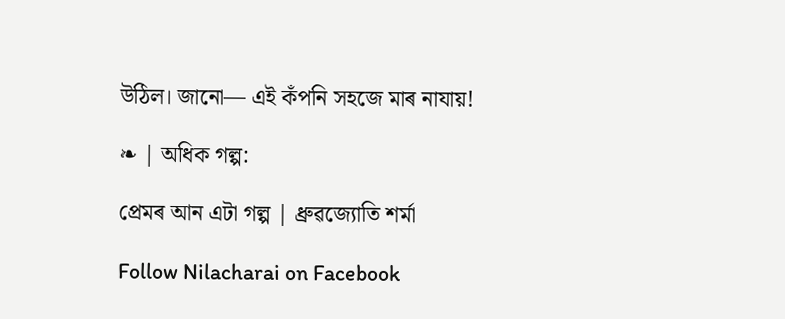উঠিল। জানো— এই কঁপনি সহজে মাৰ নাযায়!

❧ | অধিক গল্প:

প্ৰেমৰ আন এটা গল্প | ধ্ৰুৱজ্যোতি শৰ্মা

Follow Nilacharai on Facebook